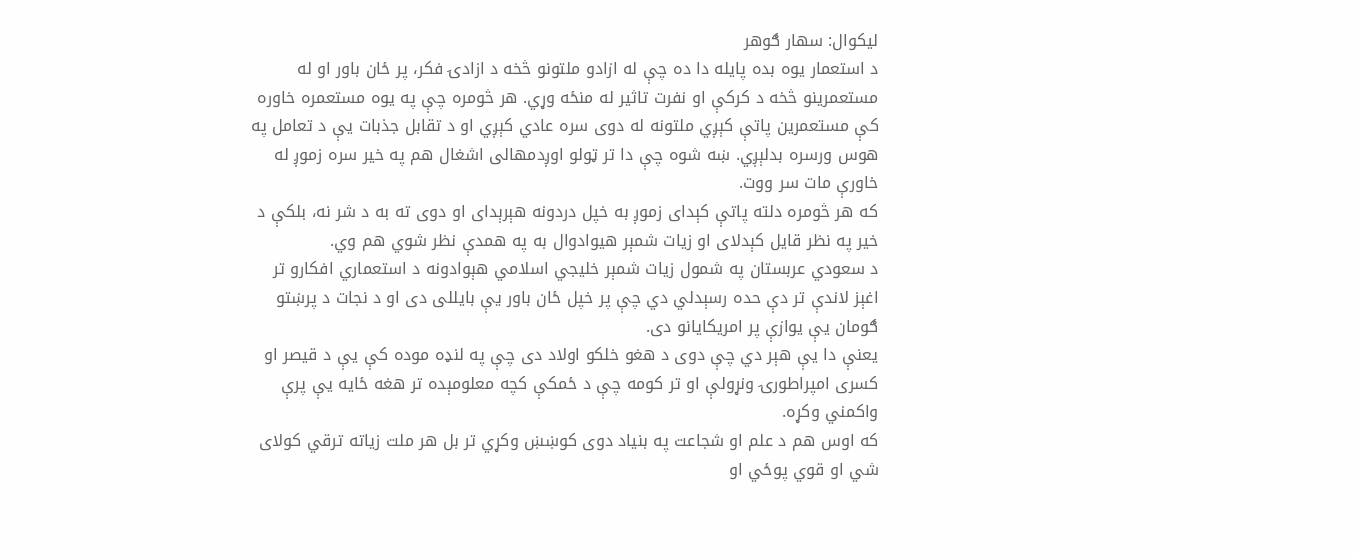لیکوال: سهار ګوهر
د استعمار یوه بده پایله دا ده چې له ازادو ملتونو څخه د ازادۍ فکر، پر ځان باور او له مستعمرینو څخه د کرکې او نفرت تاثیر له منځه وړي. هر څومره چې په یوه مستعمره خاوره کې مستعمرین پاتې کېږي ملتونه له دوی سره عادي کېږي او د تقابل جذبات یې د تعامل په هوس ورسره بدلېږي. ښه شوه چې دا تر ټولو اوږدمهالی اشغال هم په خیر سره زموږ له خاورې مات سر ووت.
که هر څومره دلته پاتې کېدای زموږ به خپل دردونه هېرېدای او دوی ته به د شر نه، بلکې د خیر په نظر قایل کېدلای او زیات شمېر هیوادوال به په همدې نظر شوي هم وي.
د سعودي عربستان په شمول زیات شمېر خلیجي اسلامي هېوادونه د استعماري افکارو تر اغېز لاندې تر دې حده رسېدلي دي چې پر خپل ځان باور یې بایللی دی او د نجات د پرښتو ګومان یې یوازې پر امریکایانو دی.
يعنې دا یې هېر دي چې دوی د هغو خلکو اولاد دی چې په لنډه موده کې یې د قیصر او کسری امپراطورۍ ونړولې او تر کومه چې د ځمکې کچه معلومېده تر هغه ځایه یې پرې واکمني وکړه.
که اوس هم د علم او شجاعت په بنیاد دوی کوښښ وکړي تر بل هر ملت زیاته ترقي کولای شي او قوي پوځي او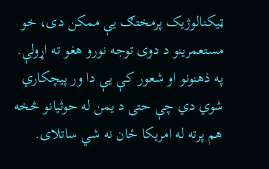ټیکنالوژيک پرمختګ یې ممکن دی، خو مستعمرینو د دوی توجه نورو هغو ته اړولې. په ذهنونو او شعور کې یې دا ور پیچکاري شوي دي چې حتی د یمن له حوثيانو څخه هم پرته له امریکا ځان نه شي ساتلای.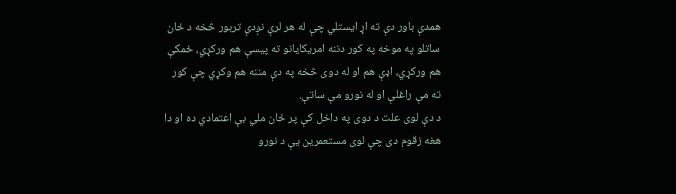همدې باور دې ته اړ ايستلي چې له هر لرې نږدې تربور څخه د ځان ساتلو په موخه په کور دننه امریکایانو ته پیسې هم ورکړي، ځمکې هم ورکړي، اډې هم او له دوی څخه په دې مننه هم وکړي چې کور ته مې راغلې او له نورو مې ساتې.
د دې لوی علت د دوی په داخل کې پر ځان ملي بې اعتمادي ده او دا هغه زقوم دی چې لوی مستعمرین یې د نورو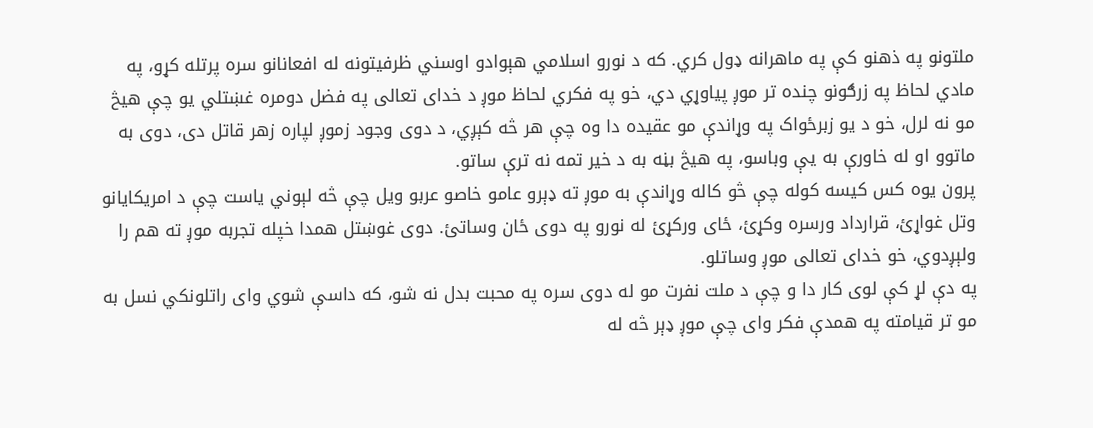ملتونو په ذهنو کې په ماهرانه ډول کري. که د نورو اسلامي هېوادو اوسني ظرفیتونه له افعانانو سره پرتله کړو، په مادي لحاظ په زرګونو چنده تر موږ پیاوړي دي، خو په فکري لحاظ موږ د خدای تعالی په فضل دومره غښتلي یو چې هیڅ مو نه لرل، خو د یو زبرځواک په وړاندې مو عقیده دا وه چې هر څه کېږي، د دوی وجود زموږ لپاره زهر قاتل دی، دوی به ماتوو او له خاورې به یې وباسو، په هيڅ بڼه به د خیر تمه نه ترې ساتو.
پرون یوه کس کیسه کوله چې څو کاله وړاندې به موږ ته ډېرو عامو خاصو عربو ویل چې څه لېوني یاست چې د امریکایانو وتل غواړئ، قرارداد ورسره وکړئ، ځای ورکړئ له نورو په دوی ځان وساتئ. دوی غوښتل همدا خپله تجربه موږ ته هم را ولېږدوي، خو خدای تعالی موږ وساتلو.
په دې لړ کې لوی کار دا و چې د ملت نفرت مو له دوی سره په محبت بدل نه شو، که داسې شوي وای راتلونکي نسل به مو تر قیامته په همدې فکر وای چې موږ ډېر څه له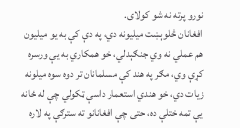نورو پرته نه شو کولای.
افغانان څلوېښت میلیونه دي، په دې کې به یو میلیون هم عملي نه وي جنګېدلي، خو همکاري به یې ورسره کړې وي، مګر په هند کې مسلمانان تر دوه سوه میلونه زیات دي، خو هندي استعمار داسې ټکولي چې له ځانه یې تمه ختلې ده، حتی چې افغانانو ته سترګې په لاره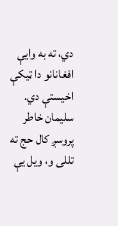دي، ته به وایې افغانانو دا ټيکې اخيستې دي.
سليمان خاطر پروسږ کال حج ته تللی و، ویل یې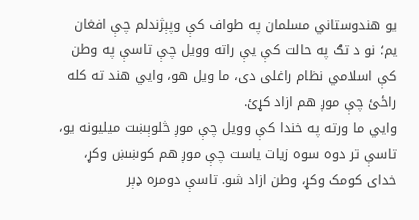یو هندوستاني مسلمان په طواف کې وپېژندلم چې افغان یم؛ نو د تګ په حالت کې یې راته وویل چې تاسې په وطن کې اسلامي نظام راغلی دی، ما ویل هو، وايي هند ته کله راځئ چې موږ هم ازاد کړئ.
وایي ما ورته په خندا کې وویل چې موږ څلوېښت میلیونه یو، تاسې تر دوه سوه زیات ياست چې موږ هم کوښښ وکړ، خدای کومک وکړ، وطن ازاد شو. تاسې دومره ډېر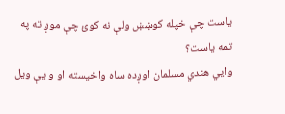ياست چې خپله کوښښ ولې نه کوئ چې موږ ته په تمه ياست؟
وایي هندي مسلمان اوږده ساه واخیسته او و یې ویل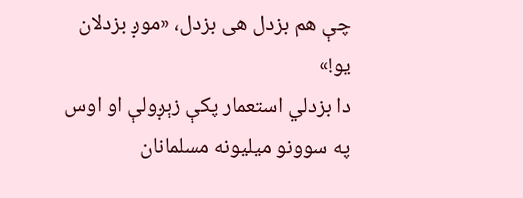چې هم بزدل هی بزدل، «موږ بزدلان یو!»
دا بزدلي استعمار پکې زېږولې او اوس په سوونو میلیونه مسلمانان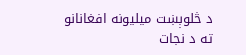د څلوېښت میلیونه افغانانو ته د نجات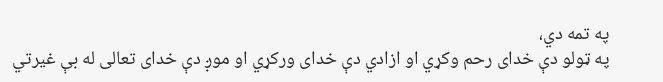په تمه دي،
په ټولو دې خدای رحم وکړي او ازادي دې خدای ورکړي او موږ دې خدای تعالی له بې غیرتي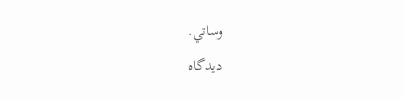وساتي.
دیدگاه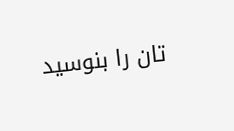تان را بنوسید